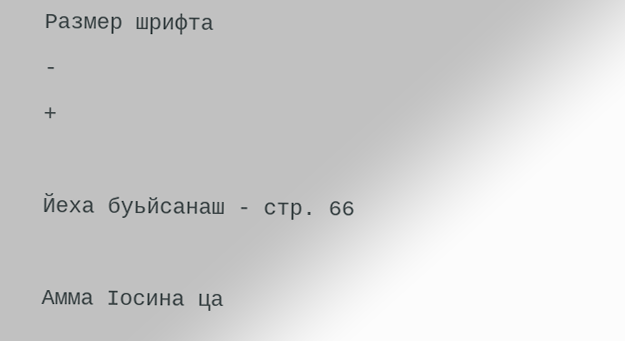Размер шрифта
-
+

Йеха буьйсанаш - стр. 66

Амма Iосина ца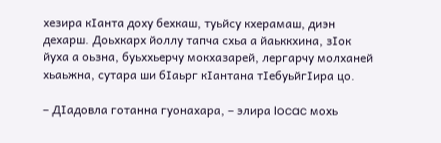хезира кIанта доху бехкаш, туьйсу кхерамаш, диэн дехарш. Доьхкарх йоллу тапча схьа а йаьккхина, зIок йуха а оьзна, буьххьерчу мокхазарей, лергарчу молханей хьаьжна, сутара ши бIаьрг кIантана тIебуьйгIира цо.

– ДIадовла готанна гуонахара, – элира Iocac мохь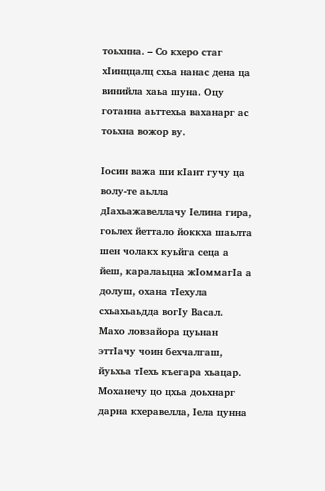тоьхнна. – Со кхеро стаг хIинццалц схьа нанас дена ца винийла хаьа шуна. Оцу готанна аьттехьа ваханарг ас тоьхна вожор ву.

Iосин важа ши кIант гучу ца волу-те аьлла дIахьажавеллачу Iелина гира, гоьлех йеттало йоккха шаьлта шен чолакх куьйга сеца а йеш, каралаьцна жIоммагIа а долуш, охана тIехула схьахьаьдда вогIу Васал. Махо ловзайора цуьнан эттIачу чоин бехчалгаш, йуьхьа тIехь къегара хьацар. Моханечу цо цхьа доьхнарг дарна кхеравелла, Iела цунна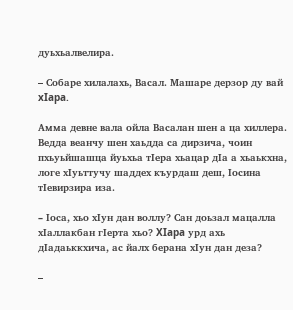дуьхьалвелира.

– Собаре хилалахь, Васал. Машаре дерзор ду вай xIapa.

Амма девне вала ойла Васалан шен а ца хиллера. Ведда веанчу шен хаьдда са дирзича, чоин пхьуьйшашца йуьхьа тIера хьацар дIа а хьаькхна, логе хIуьттучу шаддех къурдаш деш, Iосина тIевирзира иза.

– Iоса, хьо хIун дан воллу? Сан доьзал мацалла хIаллакбан гIерта хьо? XIapa урд ахь дIадаьккхича, ас йалх берана хIун дан деза?

–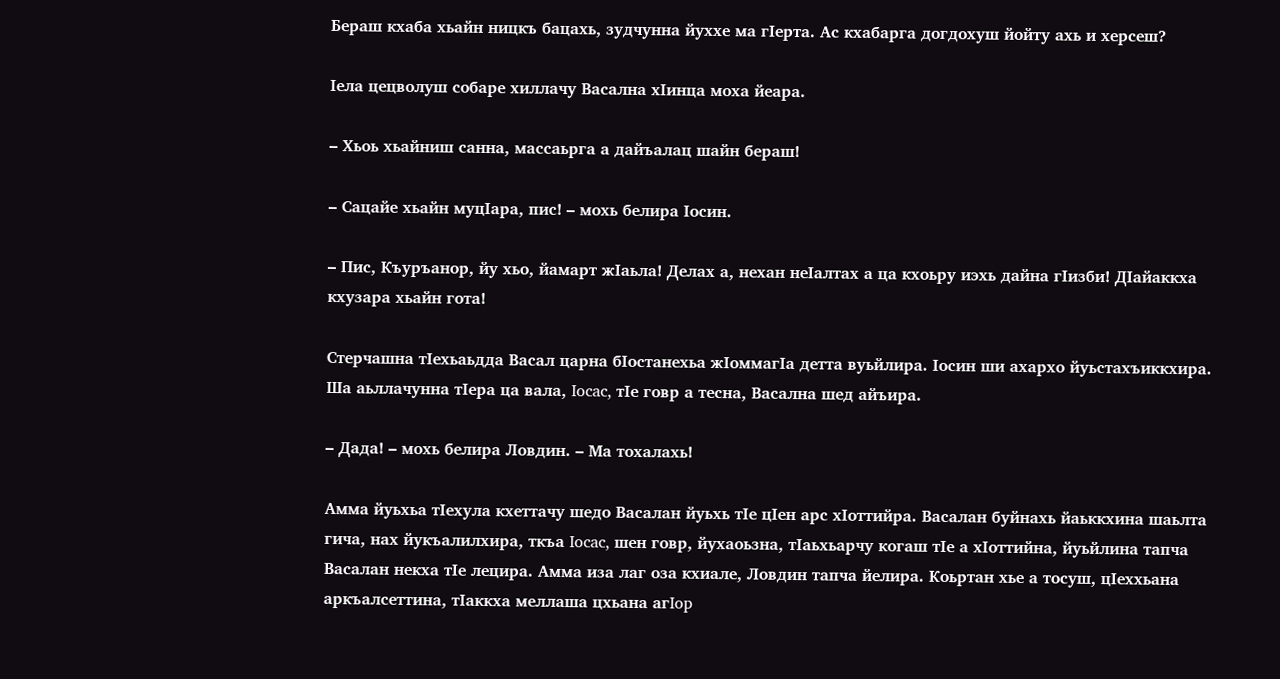Бераш кхаба хьайн ницкъ бацахь, зудчунна йуххе ма гIерта. Ас кхабарга догдохуш йойту ахь и херсеш?

Iела цецволуш собаре хиллачу Васална хIинца моха йеара.

– Хьоь хьайниш санна, массаьрга а дайъалац шайн бераш!

– Сацайе хьайн муцIара, пис! – мохь белира Iосин.

– Пис, Къуръанор, йу хьо, йамарт жIаьла! Делах а, нехан неIалтах а ца кхоьру иэхь дайна гIизби! ДIайаккха кхузара хьайн гота!

Стерчашна тIехьаьдда Васал царна бIостанехьа жIоммагIа детта вуьйлира. Iосин ши ахархо йуьстахъиккхира. Ша аьллачунна тIера ца вала, Iocac, тIе говр а тесна, Васална шед айъира.

– Дада! – мохь белира Ловдин. – Ма тохалахь!

Амма йуьхьа тIехула кхеттачу шедо Васалан йуьхь тIе цIен арс хIоттийра. Васалан буйнахь йаьккхина шаьлта гича, нах йукъалилхира, ткъа Iocac, шен говр, йухаоьзна, тIаьхьарчу когаш тIе а хIоттийна, йуьйлина тапча Васалан некха тIе лецира. Амма иза лаг оза кхиале, Ловдин тапча йелира. Коьртан хье а тосуш, цIеххьана аркъалсеттина, тIаккха меллаша цхьана aгIop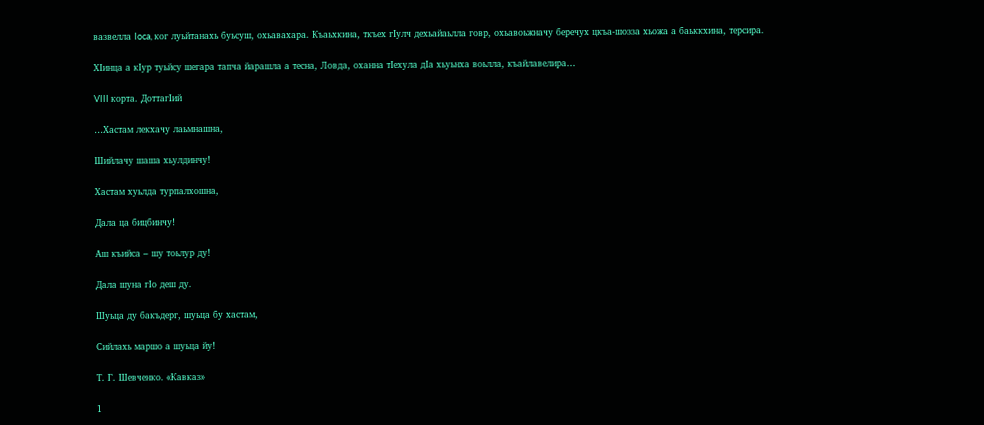вазвелла Ioca, ког луьйтанахь буьсуш, охьавахара. Къаьхкина, ткъех гIулч дехьайаьлла говр, охьавоьжначу беречух цкъа-шозза хьожа а баьккхина, терсира.

ХIинца а кIур туьйсу шегара тапча йарашла а тесна, Ловда, оханна тIехула дIа хьуьнха воьлла, къайлавелира…

VIII корта. ДоттагIий

…Хастам лекхачу лаьмнашна,

Шийлачу шаша хьулдинчу!

Хастам хуьлда турпалхошна,

Дала ца бицбинчу!

Аш къийса – шу тоьлур ду!

Дала шуна гIo деш ду.

Шуьца ду бакъдерг, шуьца бу хастам,

Сийлахь маршо а шуьца йу!

Т. Г. Шевченко. «Кавказ»

1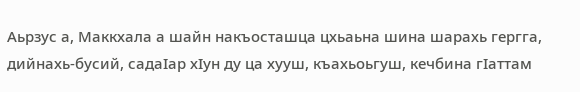Аьрзус а, Маккхала а шайн накъосташца цхьаьна шина шарахь гергга, дийнахь-бусий, садаIар хIун ду ца хууш, къахьоьгуш, кечбина гIаттам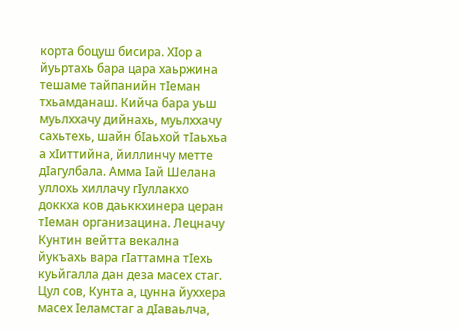корта боцуш бисира. ХIор а йуьртахь бара цара хаьржина тешаме тайпанийн тIеман тхьамданаш. Кийча бара уьш муьлххачу дийнахь, муьлххачу сахьтехь, шайн бIаьхой тIаьхьа а хIиттийна, йиллинчу метте дIагулбала. Амма Iай Шелана уллохь хиллачу гIуллакхо доккха ков даьккхинера церан тIеман организацина. Лецначу Кунтин вейтта векална йукъахь вара гIаттамна тIехь куьйгалла дан деза масех стаг. Цул сов, Кунта а, цунна йуххера масех Iеламстаг а дIаваьлча,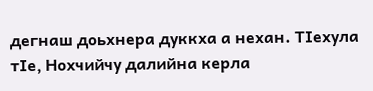дегнаш доьхнера дуккха а нехан. ТIехула тIе, Нохчийчу далийна керла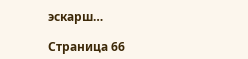эскарш…

Страница 66